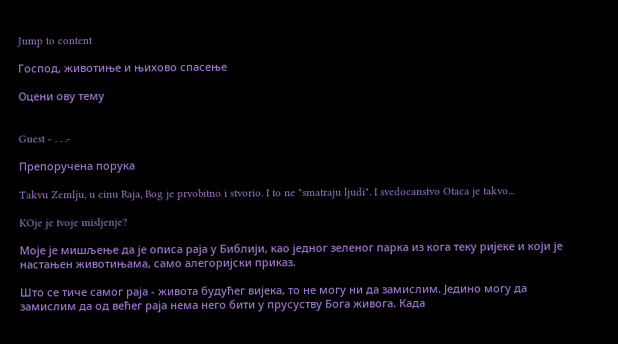Jump to content

Господ, животиње и њихово спасење

Оцени ову тему


Guest - . . .-

Препоручена порука

Takvu Zemlju, u cinu Raja, Bog je prvobitno i stvorio. I to ne "smatraju ljudi". I svedocanstvo Otaca je takvo...

KOje je tvoje misljenje?

Моје је мишљење да је описа раја у Библији, као једног зеленог парка из кога теку ријеке и који је настањен животињама, само алегоријски приказ.

Што се тиче самог раја - живота будућег вијека, то не могу ни да замислим. Једино могу да замислим да од већег раја нема него бити у прусуству Бога живога. Када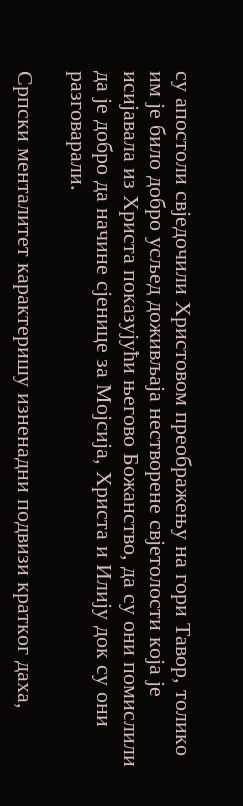су апостоли свједочили Христовом преображењу на гори Тавор, толико им је било добро усљед доживљаја нестворене свјетолости која је исијавала из Христа показујући његово Божанство, да су они помислили да је добро да начине сјенице за Мојсија, Христа и Илију док су они разговарали.

Српски менталитет карактеришу изненадни подвизи кратког даха,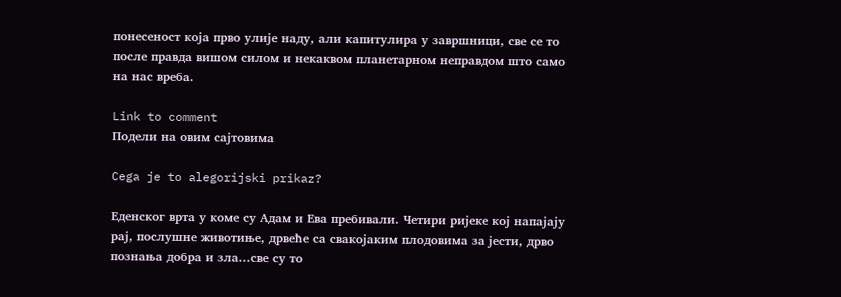понесеност која прво улије наду, али капитулира у завршници, све се то после правда вишом силом и некаквом планетарном неправдом што само на нас вреба.

Link to comment
Подели на овим сајтовима

Cega je to alegorijski prikaz?

Еденског врта у коме су Адам и Ева пребивали. Четири ријеке кој напајају рај, послушне животиње, дрвеће са свакојаким плодовима за јести, дрво познања добра и зла...све су то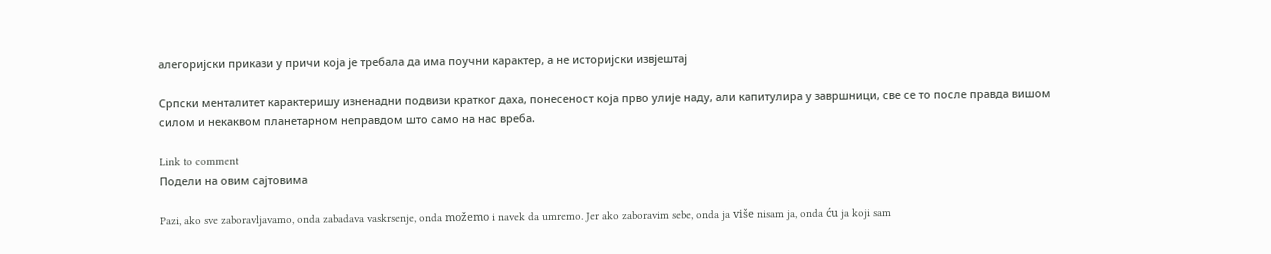алегоријски прикази у причи која је требала да има поучни карактер, а не историјски извјештај

Српски менталитет карактеришу изненадни подвизи кратког даха, понесеност која прво улије наду, али капитулира у завршници, све се то после правда вишом силом и некаквом планетарном неправдом што само на нас вреба.

Link to comment
Подели на овим сајтовима

Pazi, ako sve zaboravljavamo, onda zabadava vaskrsenje, onda možemo i navek da umremo. Jer ako zaboravim sebe, onda ja više nisam ja, onda ću ja koji sam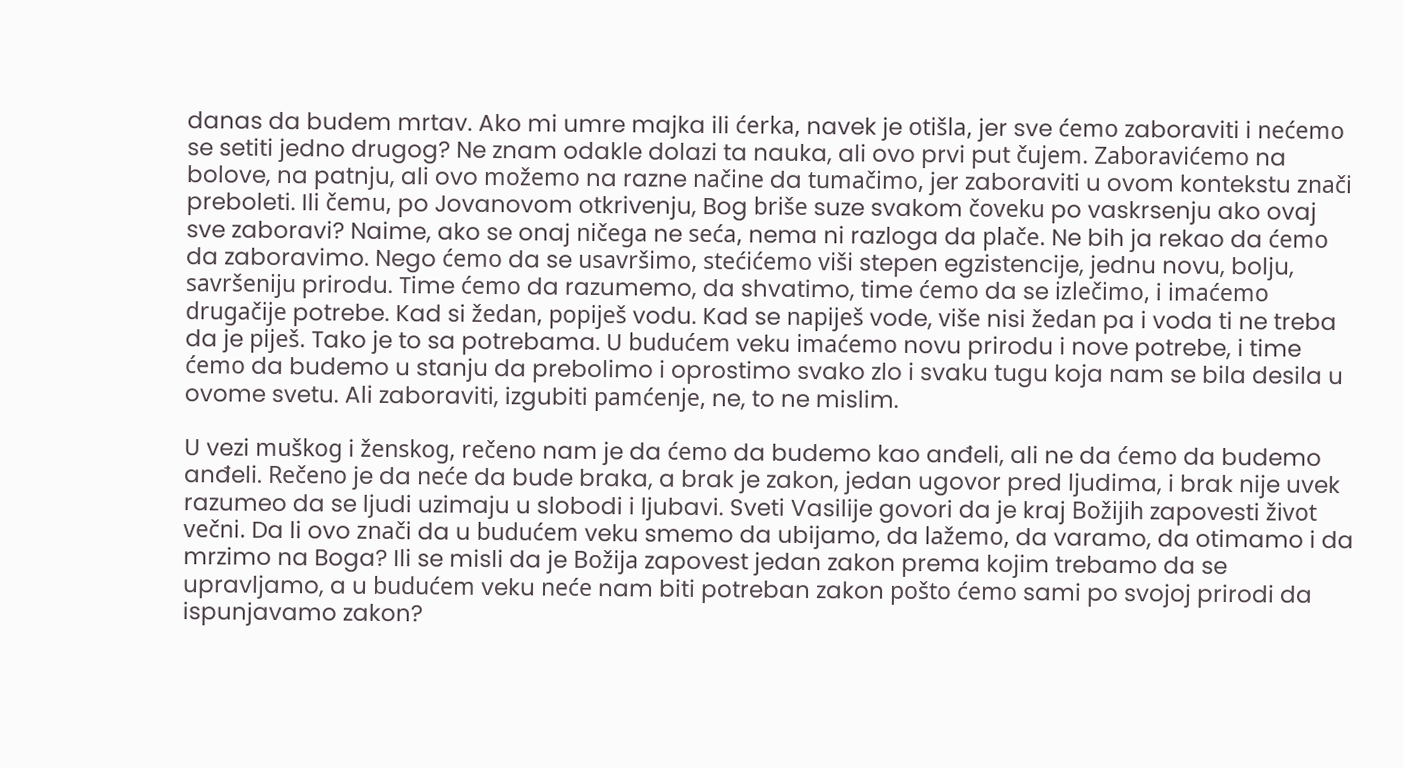danas da budem mrtav. Ako mi umre majka ili ćerka, navek je otišla, jer sve ćemo zaboraviti i nećemo se setiti jedno drugog? Ne znam odakle dolazi ta nauka, ali ovo prvi put čujem. Zaboravićemo na bolove, na patnju, ali ovo možemo na razne načine da tumačimo, jer zaboraviti u ovom kontekstu znači preboleti. Ili čemu, po Jovanovom otkrivenju, Bog briše suze svakom čoveku po vaskrsenju ako ovaj sve zaboravi? Naime, ako se onaj ničega ne seća, nema ni razloga da plače. Ne bih ja rekao da ćemo da zaboravimo. Nego ćemo da se usavršimo, stećićemo viši stepen egzistencije, jednu novu, bolju, savršeniju prirodu. Time ćemo da razumemo, da shvatimo, time ćemo da se izlečimo, i imaćemo drugačije potrebe. Kad si žedan, popiješ vodu. Kad se napiješ vode, više nisi žedan pa i voda ti ne treba da je piješ. Tako je to sa potrebama. U budućem veku imaćemo novu prirodu i nove potrebe, i time ćemo da budemo u stanju da prebolimo i oprostimo svako zlo i svaku tugu koja nam se bila desila u ovome svetu. Ali zaboraviti, izgubiti pamćenje, ne, to ne mislim.

U vezi muškog i ženskog, rečeno nam je da ćemo da budemo kao anđeli, ali ne da ćemo da budemo anđeli. Rečeno je da neće da bude braka, a brak je zakon, jedan ugovor pred ljudima, i brak nije uvek razumeo da se ljudi uzimaju u slobodi i ljubavi. Sveti Vasilije govori da je kraj Božijih zapovesti život večni. Da li ovo znači da u budućem veku smemo da ubijamo, da lažemo, da varamo, da otimamo i da mrzimo na Boga? Ili se misli da je Božija zapovest jedan zakon prema kojim trebamo da se upravljamo, a u budućem veku neće nam biti potreban zakon pošto ćemo sami po svojoj prirodi da ispunjavamo zakon?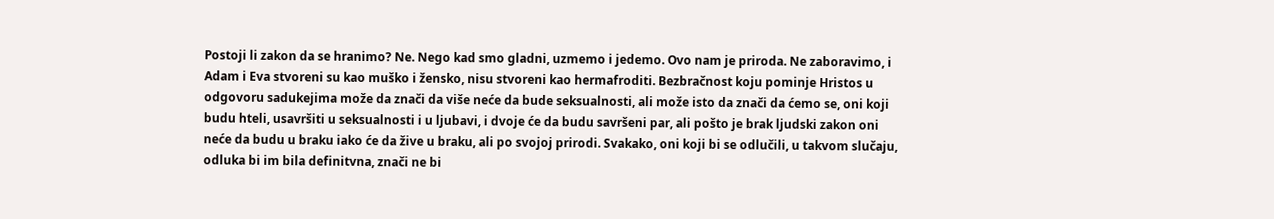Postoji li zakon da se hranimo? Ne. Nego kad smo gladni, uzmemo i jedemo. Ovo nam je priroda. Ne zaboravimo, i Adam i Eva stvoreni su kao muško i žensko, nisu stvoreni kao hermafroditi. Bezbračnost koju pominje Hristos u odgovoru sadukejima može da znači da više neće da bude seksualnosti, ali može isto da znači da ćemo se, oni koji budu hteli, usavršiti u seksualnosti i u ljubavi, i dvoje će da budu savršeni par, ali pošto je brak ljudski zakon oni neće da budu u braku iako će da žive u braku, ali po svojoj prirodi. Svakako, oni koji bi se odlučili, u takvom slučaju, odluka bi im bila definitvna, znači ne bi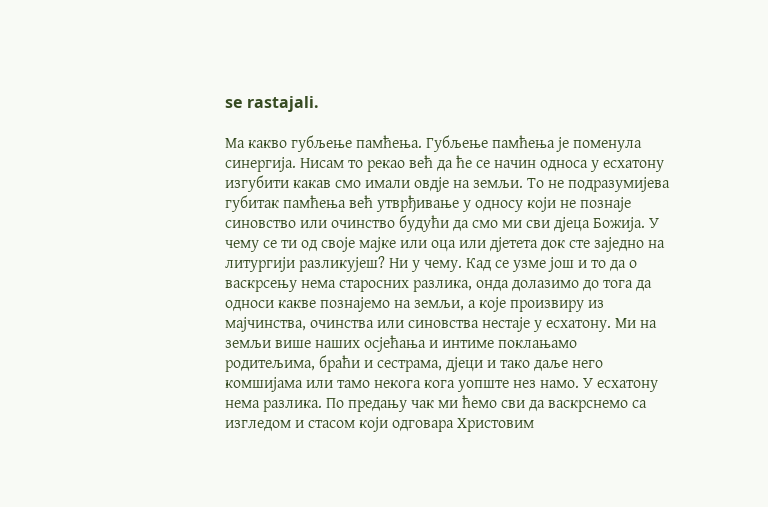se rastajali.

Ма какво губљење памћења. Губљење памћења је поменула синергија. Нисам то рекао већ да ће се начин односа у есхатону изгубити какав смо имали овдје на земљи. То не подразумијева губитак памћења већ утврђивање у односу који не познаје синовство или очинство будући да смо ми сви дјеца Божија. У чему се ти од своје мајке или оца или дјетета док сте заједно на литургији разликујеш? Ни у чему. Кад се узме још и то да о васкрсењу нема старосних разлика, онда долазимо до тога да односи какве познајемо на земљи, а које произвиру из мајчинства, очинства или синовства нестаје у есхатону. Ми на земљи више наших осјећања и интиме поклањамо родитељима, браћи и сестрама, дјеци и тако даље него комшијама или тамо некога кога уопште нез намо. У есхатону нема разлика. По предању чак ми ћемо сви да васкрснемо са изгледом и стасом који одговара Христовим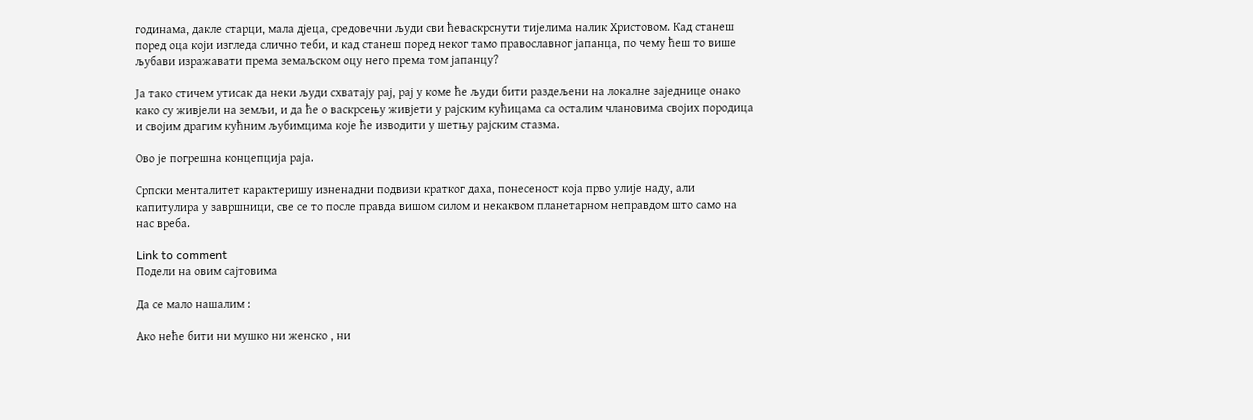годинама, дакле старци, мала дјеца, средовечни људи сви ћеваскрснути тијелима налик Христовом. Кад станеш поред оца који изгледа слично теби, и кад станеш поред неког тамо православног јапанца, по чему ћеш то више љубави изражавати према земаљском оцу него према том јапанцу?

Ја тако стичем утисак да неки људи схватају рај, рај у коме ће људи бити раздељени на локалне заједнице онако како су живјели на земљи, и да ће о васкрсењу живјети у рајским кућицама са осталим члановима својих породица и својим драгим кућним љубимцима које ће изводити у шетњу рајским стазма.

Ово је погрешна концепција раја.

Српски менталитет карактеришу изненадни подвизи кратког даха, понесеност која прво улије наду, али капитулира у завршници, све се то после правда вишом силом и некаквом планетарном неправдом што само на нас вреба.

Link to comment
Подели на овим сајтовима

Да се мало нашалим :

Ако неће бити ни мушко ни женско , ни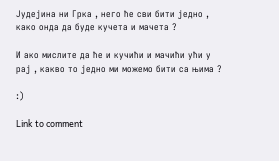Јудејина ни Грка , него ће сви бити једно , како онда да буде кучета и мачета ?

И ако мислите да ће и кучићи и мачићи ући у рај , какво то једно ми можемо бити са њима ?

:)

Link to comment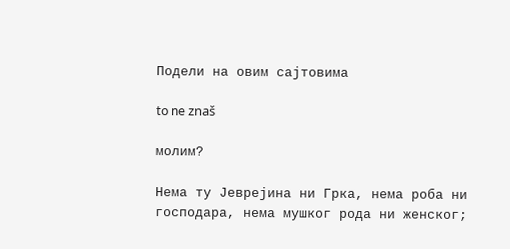Подели на овим сајтовима

to ne znaš

молим?

Нема ту Јеврејина ни Грка, нема роба ни господара, нема мушког рода ни женског;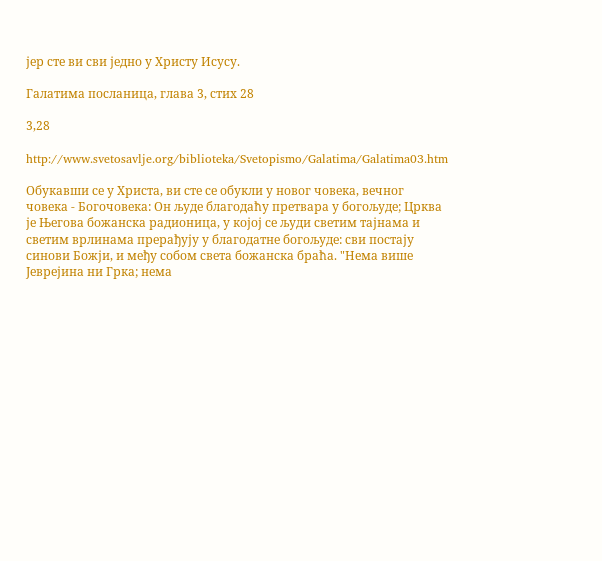јер сте ви сви једно у Христу Исусу.

Галатима посланица, глава 3, стих 28

3,28

http://www.svetosavlje.org/biblioteka/Svetopismo/Galatima/Galatima03.htm

Обукавши се у Христа, ви сте се обукли у новог човека, вечног човека - Богочовека: Он људе благодаћу претвара у богољуде; Црква је Његова божанска радионица, у којој се људи светим тајнама и светим врлинама прерађују у благодатне богољуде: сви постају синови Божји, и међу собом света божанска браћа. "Нема више Јеврејина ни Грка; нема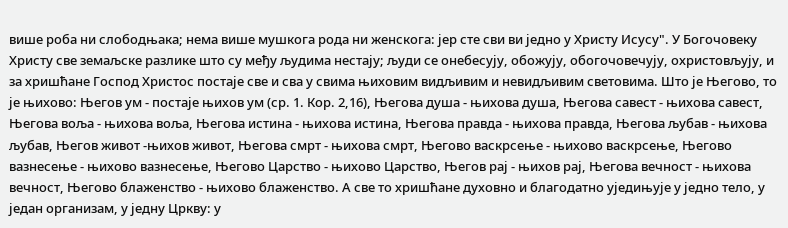више роба ни слободњака; нема више мушкога рода ни женскога: јер сте сви ви једно у Христу Исусу". У Богочовеку Христу све земаљске разлике што су међу људима нестају; људи се онебесују, обожују, обогочовечују, охристовљују, и за хришћане Господ Христос постаје све и сва у свима њиховим видљивим и невидљивим световима. Што је Његово, то је њихово: Његов ум - постаје њихов ум (ср. 1. Кор. 2,16), Његова душа - њихова душа, Његова савест - њихова савест, Његова воља - њихова воља, Његова истина - њихова истина, Његова правда - њихова правда, Његова љубав - њихова љубав, Његов живот -њихов живот, Његова смрт - њихова смрт, Његово васкрсење - њихово васкрсење, Његово вазнесење - њихово вазнесење, Његово Царство - њихово Царство, Његов рај - њихов рај, Његова вечност - њихова вечност, Његово блаженство - њихово блаженство. А све то хришћане духовно и благодатно уједињује у једно тело, у један организам, у једну Цркву: у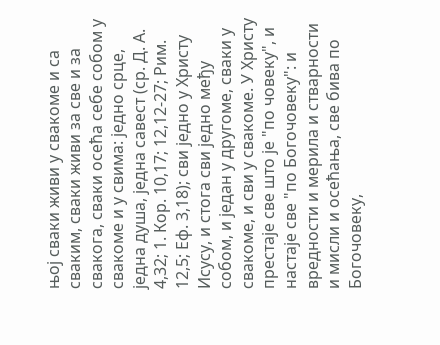њој сваки живи у свакоме и са сваким, сваки живи за све и за свакога, сваки осећа себе собом у свакоме и у свима: једно срце, једна душа, једна савест (ср. Д. А. 4,32; 1. Кор. 10,17; 12,12-27; Рим. 12,5; Еф. 3,18); сви једно у Христу Исусу, и стога сви једно међу собом, и један у другоме, сваки у свакоме, и сви у свакоме. У Христу престаје све што је "по човеку", и настаје све "по Богочовеку": и вредности и мерила и стварности и мисли и осећања, све бива по Богочовеку,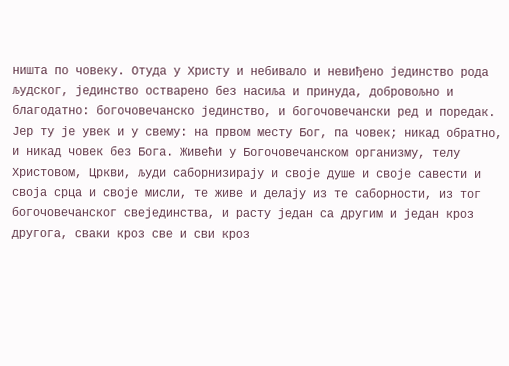ништа по човеку. Отуда у Христу и небивало и невиђено јединство рода људског, јединство остварено без насиља и принуда, добровољно и благодатно: богочовечанско јединство, и богочовечански ред и поредак. Јер ту је увек и у свему: на првом месту Бог, па човек; никад обратно, и никад човек без Бога. Живећи у Богочовечанском организму, телу Христовом, Цркви, људи саборнизирају и своје душе и своје савести и своја срца и своје мисли, те живе и делају из те саборности, из тог богочовечанског свејединства, и расту један са другим и један кроз другога, сваки кроз све и сви кроз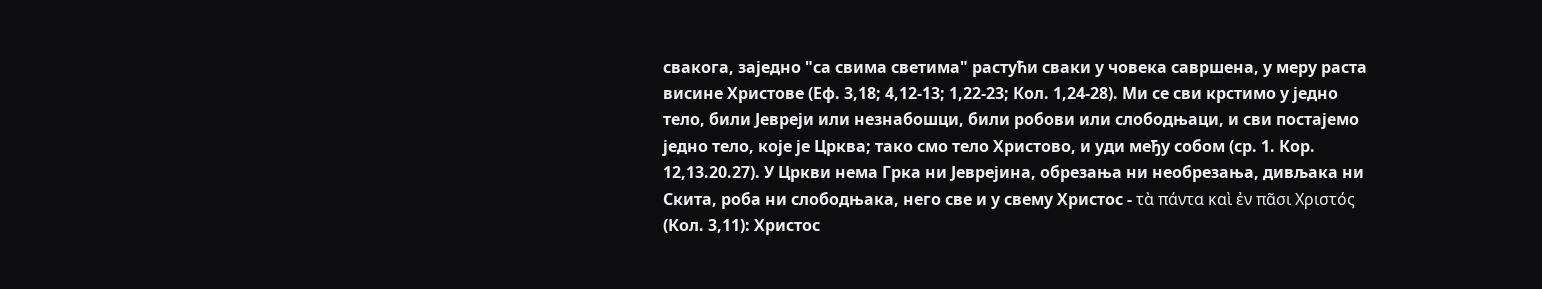свакога, заједно "са свима светима" растући сваки у човека савршена, у меру раста висине Христове (Еф. 3,18; 4,12-13; 1,22-23; Кол. 1,24-28). Ми се сви крстимо у једно тело, били Јевреји или незнабошци, били робови или слободњаци, и сви постајемо једно тело, које је Црква; тако смо тело Христово, и уди међу собом (ср. 1. Кор. 12,13.20.27). У Цркви нема Грка ни Јеврејина, обрезања ни необрезања, дивљака ни Скита, роба ни слободњака, него све и у свему Христос - τὰ πάντα καὶ ἐν πᾶσι Χριστός (Кол. 3,11): Христос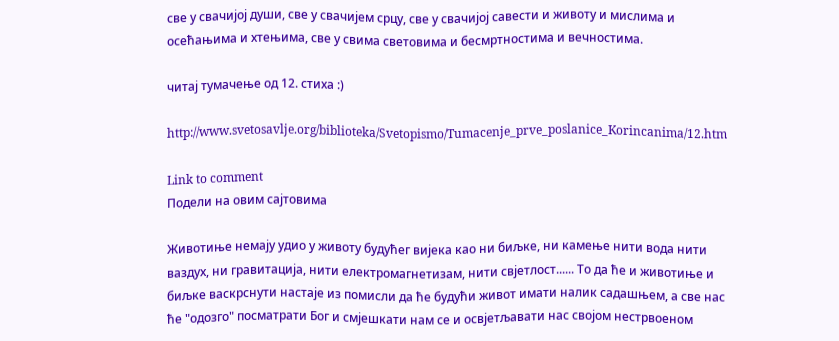све у свачијој души, све у свачијем срцу, све у свачијој савести и животу и мислима и осећањима и хтењима, све у свима световима и бесмртностима и вечностима.

читај тумачење од 12. стиха :)

http://www.svetosavlje.org/biblioteka/Svetopismo/Tumacenje_prve_poslanice_Korincanima/12.htm

Link to comment
Подели на овим сајтовима

Животиње немају удио у животу будућег вијека као ни биљке, ни камење нити вода нити ваздух, ни гравитација, нити електромагнетизам, нити свјетлост...... То да ће и животиње и биљке васкрснути настаје из помисли да ће будући живот имати налик садашњем, а све нас ће "одозго" посматрати Бог и смјешкати нам се и освјетљавати нас својом нестрвоеном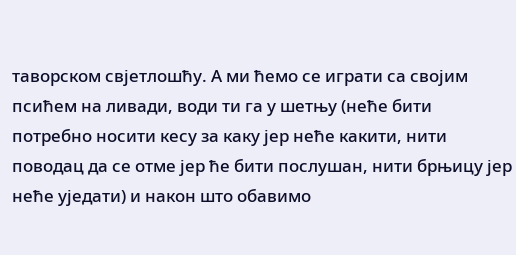таворском свјетлошћу. А ми ћемо се играти са својим псићем на ливади, води ти га у шетњу (неће бити потребно носити кесу за каку јер неће какити, нити поводац да се отме јер ће бити послушан, нити брњицу јер неће уједати) и након што обавимо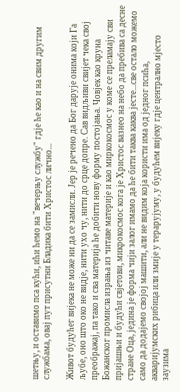шетњу, и оставимо пса кући, ићи ћемо на "вечерњу службу" гдје ће као и на свим другим службама, овај пут присутни Бладика бити Христос лично...

Живот будућег вијека не може ни да се замисли. Јер је речено да Бог дарује онима који Га љубе, оно што око не видје, нити ухо чу, нити до срце допре. Сав видљиви свијет чека свој преображај, па тако и сва материја ће добити нову форму постојања. Човјек као круна Божанског промисла израња из читаве материје и као миркокосмос у коме се преламају сви пријашњи и будући свјетови, микрокосмос кога је Христос вазнео на небо да пребива са десне стране Оца, једина је форма чији залог имамо да ће бити таква каква јесте...све остало можемо само да додајемо својој машити, али не видим која користи има од једног псића, акваријумских рибица или змије у терарујуму, у будућем вијеку гдје централно мјесто заузима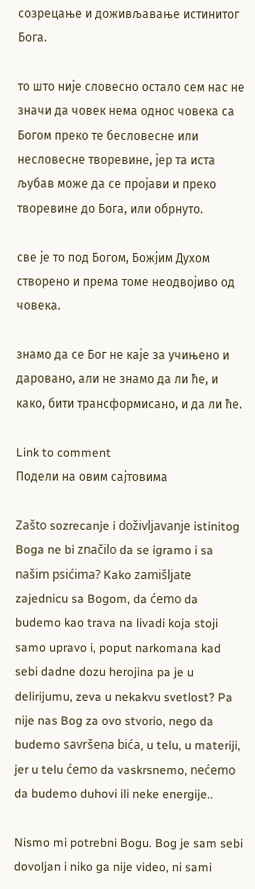созрецање и доживљавање истинитог Бога.

то што није словесно остало сем нас не значи да човек нема однос човека са Богом преко те бесловесне или несловесне творевине, јер та иста љубав може да се пројави и преко творевине до Бога, или обрнуто.

све је то под Богом, Божјим Духом створено и према томе неодвојиво од човека.

знамо да се Бог не каје за учињено и даровано, али не знамо да ли ће, и како, бити трансформисано, и да ли ће.

Link to comment
Подели на овим сајтовима

Zašto sozrecanje i doživljavanje istinitog Boga ne bi značilo da se igramo i sa našim psićima? Kako zamišljate zajednicu sa Bogom, da ćemo da budemo kao trava na livadi koja stoji samo upravo i, poput narkomana kad sebi dadne dozu herojina pa je u delirijumu, zeva u nekakvu svetlost? Pa nije nas Bog za ovo stvorio, nego da budemo savršena bića, u telu, u materiji, jer u telu ćemo da vaskrsnemo, nećemo da budemo duhovi ili neke energije..

Nismo mi potrebni Bogu. Bog je sam sebi dovoljan i niko ga nije video, ni sami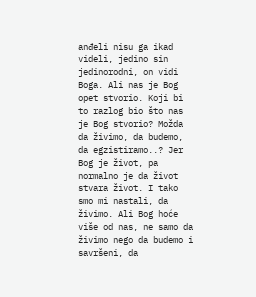anđeli nisu ga ikad videli, jedino sin jedinorodni, on vidi Boga. Ali nas je Bog opet stvorio. Koji bi to razlog bio što nas je Bog stvorio? Možda da živimo, da budemo, da egzistiramo..? Jer Bog je život, pa normalno je da život stvara život. I tako smo mi nastali, da živimo. Ali Bog hoće više od nas, ne samo da živimo nego da budemo i savršeni, da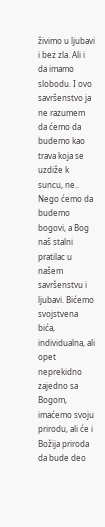živimo u ljubavi i bez zla. Ali i da imamo slobodu. I ovo savršenstvo ja ne razumem da ćemo da budemo kao trava koja se uzdiže k suncu, ne.. Nego ćemo da budemo bogovi, a Bog naš stalni pratilac u našem savršenstvu i ljubavi. Bićemo svojstvena bića, individualna, ali opet neprekidno zajedno sa Bogom, imaćemo svoju prirodu, ali će i Božija priroda da bude deo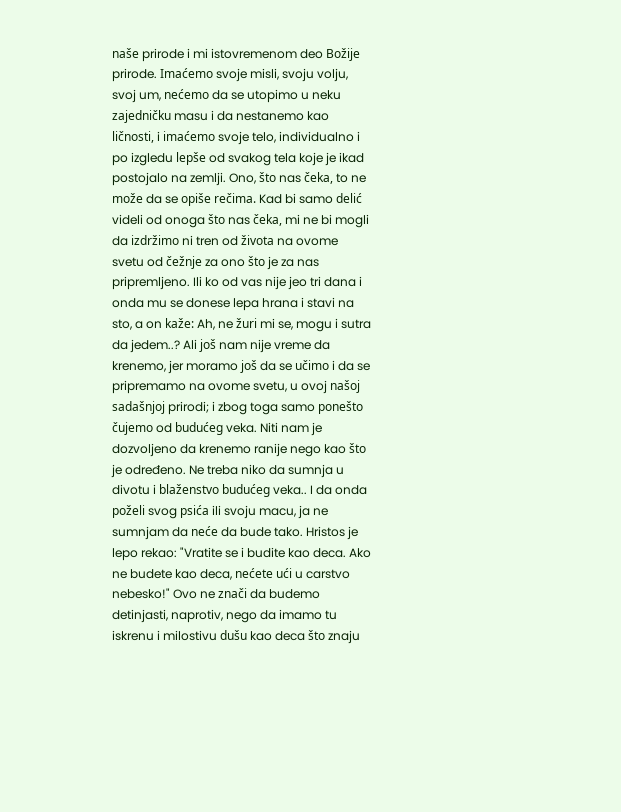naše prirode i mi istovremenom deo Božije prirode. Imaćemo svoje misli, svoju volju, svoj um, nećemo da se utopimo u neku zajedničku masu i da nestanemo kao ličnosti, i imaćemo svoje telo, individualno i po izgledu lepše od svakog tela koje je ikad postojalo na zemlji. Ono, što nas čeka, to ne može da se opiše rečima. Kad bi samo delić videli od onoga što nas čeka, mi ne bi mogli da izdržimo ni tren od života na ovome svetu od čežnje za ono što je za nas pripremljeno. Ili ko od vas nije jeo tri dana i onda mu se donese lepa hrana i stavi na sto, a on kaže: Ah, ne žuri mi se, mogu i sutra da jedem..? Ali još nam nije vreme da krenemo, jer moramo još da se učimo i da se pripremamo na ovome svetu, u ovoj našoj sadašnjoj prirodi; i zbog toga samo ponešto čujemo od budućeg veka. Niti nam je dozvoljeno da krenemo ranije nego kao što je određeno. Ne treba niko da sumnja u divotu i blaženstvo budućeg veka.. I da onda poželi svog psića ili svoju macu, ja ne sumnjam da neće da bude tako. Hristos je lepo rekao: "Vratite se i budite kao deca. Ako ne budete kao deca, nećete ući u carstvo nebesko!" Ovo ne znači da budemo detinjasti, naprotiv, nego da imamo tu iskrenu i milostivu dušu kao deca što znaju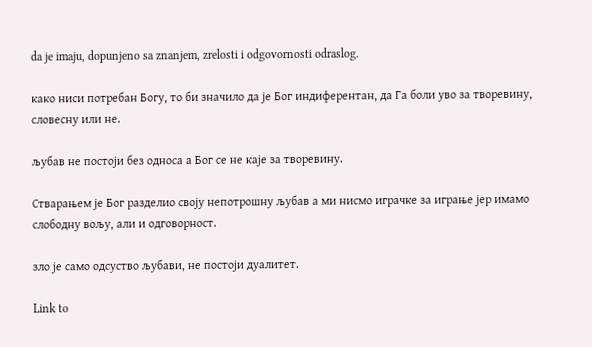da je imaju, dopunjeno sa znanjem, zrelosti i odgovornosti odraslog.

како ниси потребан Богу, то би значило да је Бог индиферентан, да Га боли уво за творевину, словесну или не.

љубав не постоји без односа а Бог се не каје за творевину.

Стварањем је Бог разделио своју непотрошну љубав а ми нисмо играчке за играње јер имамо слободну вољу, али и одговорност.

зло је само одсуство љубави, не постоји дуалитет.

Link to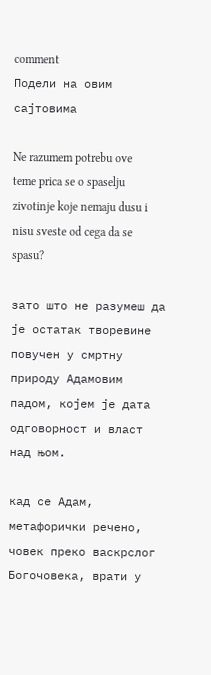comment
Подели на овим сајтовима

Ne razumem potrebu ove teme prica se o spaselju zivotinje koje nemaju dusu i nisu sveste od cega da se spasu?

зато што не разумеш да је остатак творевине повучен у смртну природу Адамовим падом, којем је дата одговорност и власт над њом.

кад се Адам, метафорички речено, човек преко васкрслог Богочовека, врати у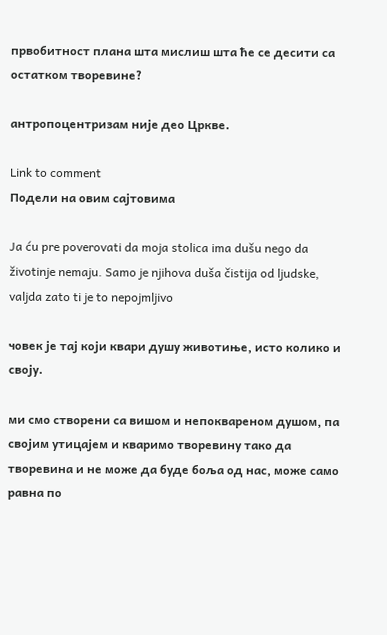првобитност плана шта мислиш шта ће се десити са остатком творевине?

антропоцентризам није део Цркве.

Link to comment
Подели на овим сајтовима

Ja ću pre poverovati da moja stolica ima dušu nego da životinje nemaju. Samo je njihova duša čistija od ljudske, valjda zato ti je to nepojmljivo

човек је тај који квари душу животиње, исто колико и своју.

ми смо створени са вишом и непоквареном душом, па својим утицајем и кваримо творевину тако да творевина и не може да буде боља од нас, може само равна по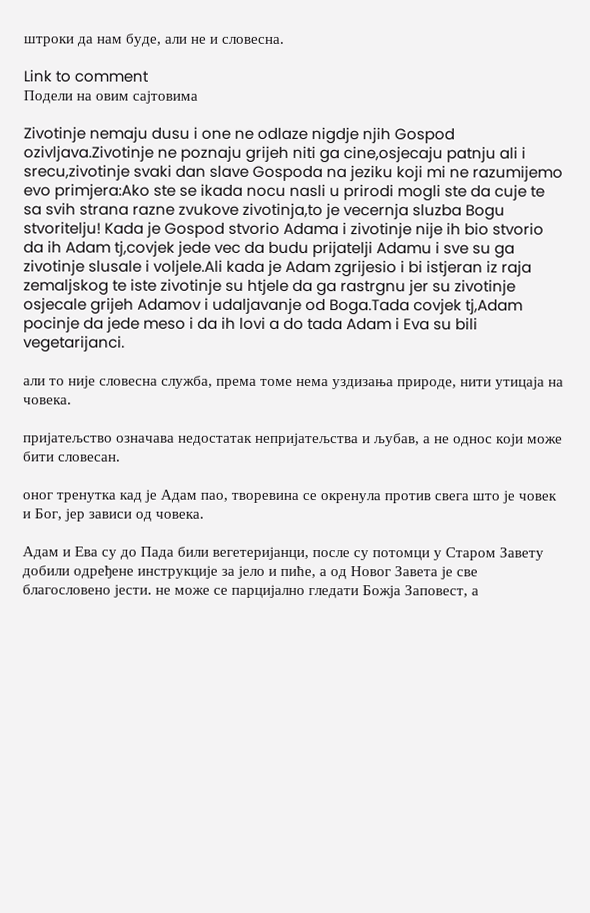штроки да нам буде, али не и словесна.

Link to comment
Подели на овим сајтовима

Zivotinje nemaju dusu i one ne odlaze nigdje njih Gospod ozivljava.Zivotinje ne poznaju grijeh niti ga cine,osjecaju patnju ali i srecu,zivotinje svaki dan slave Gospoda na jeziku koji mi ne razumijemo evo primjera:Ako ste se ikada nocu nasli u prirodi mogli ste da cuje te sa svih strana razne zvukove zivotinja,to je vecernja sluzba Bogu stvoritelju! Kada je Gospod stvorio Adama i zivotinje nije ih bio stvorio da ih Adam tj,covjek jede vec da budu prijatelji Adamu i sve su ga zivotinje slusale i voljele.Ali kada je Adam zgrijesio i bi istjeran iz raja zemaljskog te iste zivotinje su htjele da ga rastrgnu jer su zivotinje osjecale grijeh Adamov i udaljavanje od Boga.Tada covjek tj,Adam pocinje da jede meso i da ih lovi a do tada Adam i Eva su bili vegetarijanci.

али то није словесна служба, према томе нема уздизања природе, нити утицаја на човека.

пријатељство означава недостатак непријатељства и љубав, а не однос који може бити словесан.

оног тренутка кад је Адам пао, творевина се окренула против свега што је човек и Бог, јер зависи од човека.

Адам и Ева су до Пада били вегетеријанци, после су потомци у Старом Завету добили одређене инструкције за јело и пиће, а од Новог Завета је све благословено јести. не може се парцијално гледати Божја Заповест, а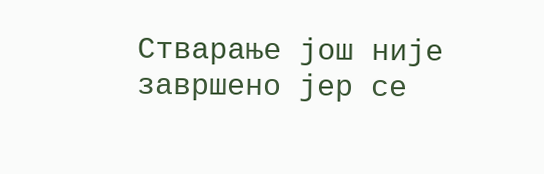Стварање још није завршено јер се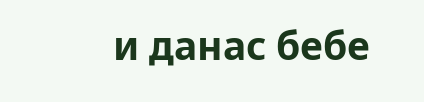и данас бебе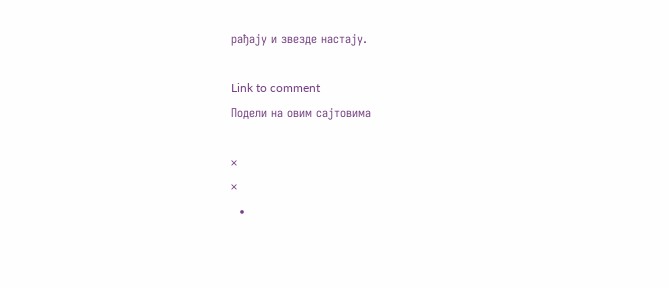рађају и звезде настају.

Link to comment
Подели на овим сајтовима

×
×
  •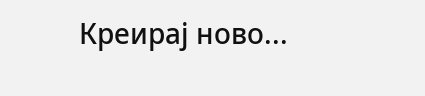Креирај ново...